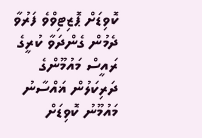ކޮވިޑަށް ޕޮޒިޓިވްވެ ފަރުވާ ދެމުން ގެންދަވާ ކުރީގެ ރައީސް މައުމޫންގެ ދަރިކަލުން ޣައްސާނު މައުމޫނު ކޮވިޑަށް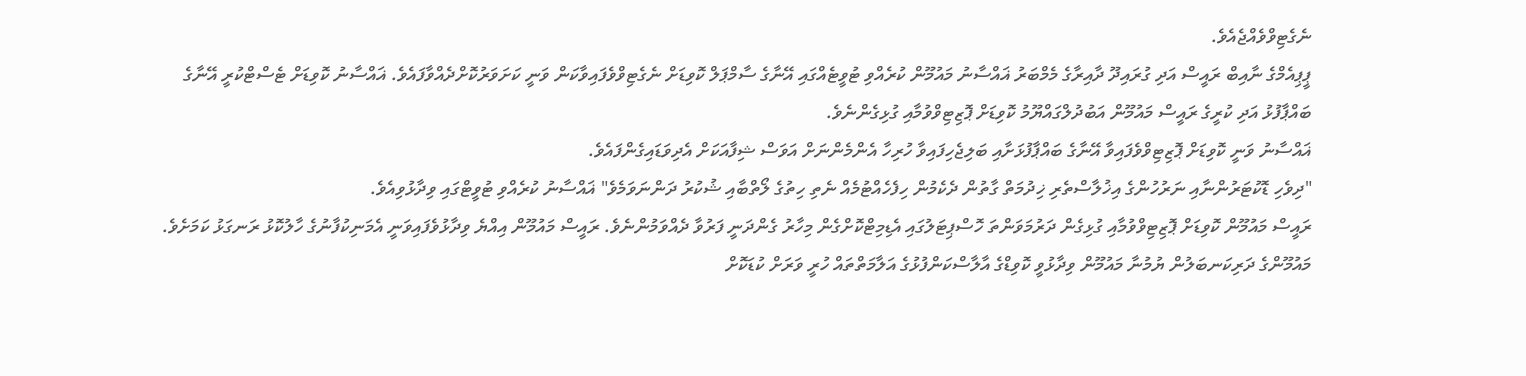ނެގެޓިވްވެއްޖެއެވެ.
ޕީޕިއެމްގެ ނާއިބް ރައީސް އަދި ގުރައިދޫ ދާއިރާގެ މެމްބަރު ޣައްސާނު މައުމޫން ކުރެއްވި ޓުވީޓެއްގައި އޭނާގެ ސާމްޕަލް ކޮވިޑަށް ނެގެޓިވްވެފައިވާކަން ވަނީ ކަށަވަރުކޮށްދެއްވާފައެވެ. ޣައްސާނު ކޮވިޑަށް ޓެސްޓްކުރީ އޭނާގެ ބައްޕާފުޅު އަދި ކުރީގެ ރައީސް މައުމޫން އަބުދުލްގައްޔޫމު ކޮވިޑަށް ޕޮޒިޓިވްވުމާއި ގުޅިގެންނެވެ.
ޣައްސާނު ވަނީ ކޮވިޑަށް ޕޮޒިޓިވްވެފައިވާ އޭނާގެ ބައްޕާފުޅަށާއި ބަލިޖެހިފައިވާ ހުރިހާ އެންމެންނަށް އަވަސް ޝިފާއަކަށް އެދިވަޑައިގެންފައެވެ.
"ދިވެހި ޑޮކުޓަރުންނާއި ނަރުހުންގެ އިޚުލާސްތެރި ޚިދުމަތް ގާތުން ދެކެމުން ހިފެހެއްޓުމެއް ނެތި ހިތުގެ ލޯތްބާއި ޝުކުރު ދަންނަވަމެވެ" ޣައްސާނު ކުރެއްވި ޓުވީޓްގައި ވިދާޅުވިއެވެ.
ރައީސް މައުމޫން ކޮވިޑަށް ޕޮޒިޓިވްވުމާއި ގުޅިގެން ދަރުމަވަންތަ ހޮސްޕިޓަލުގައި އެޑިމިޓްކޮށްގެން މިހާރު ގެންދަނީ ފަރުވާ ދެއްވަމުންނެވެ. ރައީސް މައުމޫން އިއްޔެ ވިދާޅުވެފައިވަނީ އެމަނިކުފާނުގެ ހާލުކޮޅު ރަނގަޅު ކަމަށެވެ. މައުމޫންގެ ދަރިކަނބަލުން ޔުމުނާ މައުމޫން ވިދާޅުވީ ކޮވިޑްގެ އާލާސްކަންފުޅުގެ އަލާމަތްތައް ހުރީ ވަރަށް ކުޑަކޮށް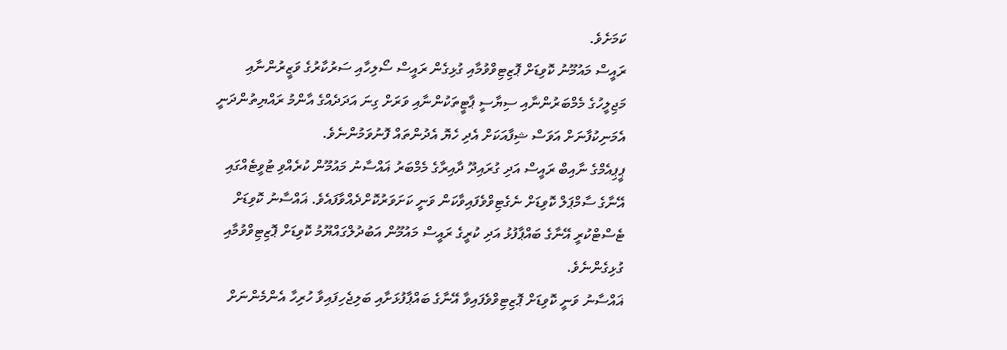ކަމަށެވެ.
ރައީސް މައުމޫނު ކޮވިޑަށް ޕޮޒިޓިވްވުމާއި ގުޅިގެން ރައީސް ސޯލިހާއި ސަރުކާރުގެ ވަޒީރުންނާއި މަޖިލީހުގެ މެމްބަރުންނާއި ސިޔާސީ ޕާޓީތަކުންނާއި ވަރަށް ގިނަ އަދަދެއްގެ އާންމު ރައްޔިތުންދަނީ އެމަނިކުފާނަށް އަވަސް ޝިފާއަކަށް އެދި ހެޔޮ އެދުންތައް ފޮނުވަމުންނެވެ.
ޕީޕިއެމްގެ ނާއިބް ރައީސް އަދި ގުރައިދޫ ދާއިރާގެ މެމްބަރު ޣައްސާނު މައުމޫން ކުރެއްވި ޓުވީޓެއްގައި އޭނާގެ ސާމްޕަލް ކޮވިޑަށް ނެގެޓިވްވެފައިވާކަން ވަނީ ކަށަވަރުކޮށްދެއްވާފައެވެ. ޣައްސާނު ކޮވިޑަށް ޓެސްޓްކުރީ އޭނާގެ ބައްޕާފުޅު އަދި ކުރީގެ ރައީސް މައުމޫން އަބުދުލްގައްޔޫމު ކޮވިޑަށް ޕޮޒިޓިވްވުމާއި ގުޅިގެންނެވެ.
ޣައްސާނު ވަނީ ކޮވިޑަށް ޕޮޒިޓިވްވެފައިވާ އޭނާގެ ބައްޕާފުޅަށާއި ބަލިޖެހިފައިވާ ހުރިހާ އެންމެންނަށް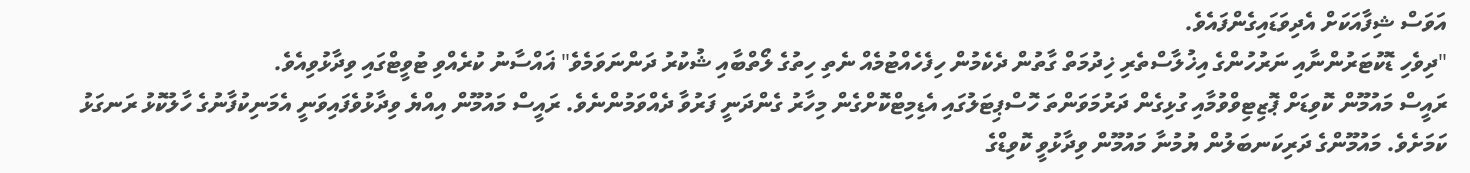އަވަސް ޝިފާއަކަށް އެދިވަޑައިގެންފައެވެ.
"ދިވެހި ޑޮކުޓަރުންނާއި ނަރުހުންގެ އިޚުލާސްތެރި ޚިދުމަތް ގާތުން ދެކެމުން ހިފެހެއްޓުމެއް ނެތި ހިތުގެ ލޯތްބާއި ޝުކުރު ދަންނަވަމެވެ" ޣައްސާނު ކުރެއްވި ޓުވީޓްގައި ވިދާޅުވިއެވެ.
ރައީސް މައުމޫން ކޮވިޑަށް ޕޮޒިޓިވްވުމާއި ގުޅިގެން ދަރުމަވަންތަ ހޮސްޕިޓަލުގައި އެޑިމިޓްކޮށްގެން މިހާރު ގެންދަނީ ފަރުވާ ދެއްވަމުންނެވެ. ރައީސް މައުމޫން އިއްޔެ ވިދާޅުވެފައިވަނީ އެމަނިކުފާނުގެ ހާލުކޮޅު ރަނގަޅު ކަމަށެވެ. މައުމޫންގެ ދަރިކަނބަލުން ޔުމުނާ މައުމޫން ވިދާޅުވީ ކޮވިޑްގެ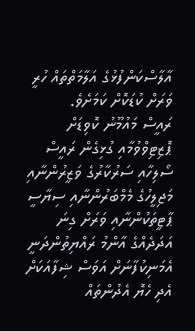އާލާސްކަންފުޅުގެ އަލާމަތްތައް ހުރީ ވަރަށް ކުޑަކޮށް ކަމަށެވެ.
ރައީސް މައުމޫނު ކޮވިޑަށް ޕޮޒިޓިވްވުމާއި ގުޅިގެން ރައީސް ސޯލިހާއި ސަރުކާރުގެ ވަޒީރުންނާއި މަޖިލީހުގެ މެމްބަރުންނާއި ސިޔާސީ ޕާޓީތަކުންނާއި ވަރަށް ގިނަ އަދަދެއްގެ އާންމު ރައްޔިތުންދަނީ އެމަނިކުފާނަށް އަވަސް ޝިފާއަކަށް އެދި ހެޔޮ އެދުންތައް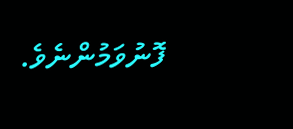ފޮނުވަމުންނެވެ.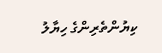ކިޔުންތެރިންގެ ހިޔާލު